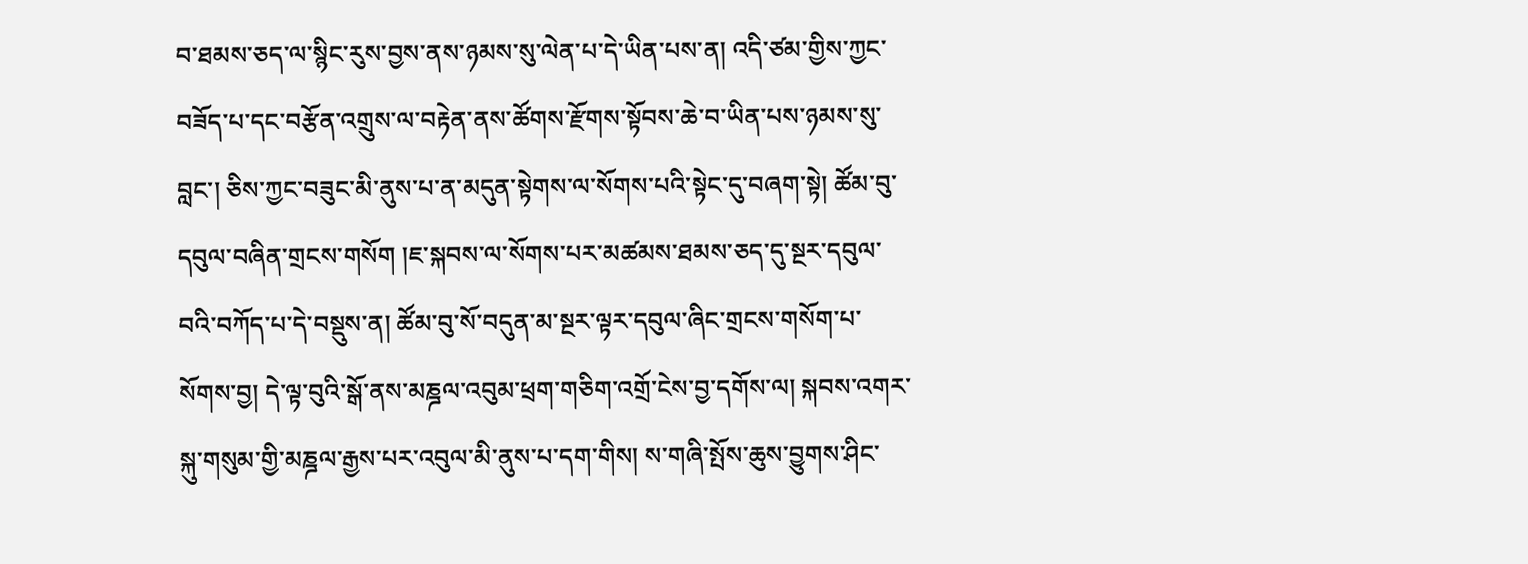བ་ཐམས་ཅད་ལ་སྙིང་རུས་བྱས་ནས་ཉམས་སུ་ལེན་པ་དེ་ཡིན་པས་ན། འདི་ཙམ་གྱིས་ཀྱང་བཟོད་པ་དང་བརྩོན་འགྲུས་ལ་བརྟེན་ནས་ཚོགས་རྫོགས་སྟོབས་ཆེ་བ་ཡིན་པས་ཉམས་སུ་བླང་། ཅིས་ཀྱང་བཟུང་མི་ནུས་པ་ན་མདུན་སྟེགས་ལ་སོགས་པའི་སྟེང་དུ་བཞག་སྟེ། ཚོམ་བུ་དབུལ་བཞིན་གྲངས་གསོག །ཇ་སྐབས་ལ་སོགས་པར་མཚམས་ཐམས་ཅད་དུ་སྔར་དབུལ་བའི་བཀོད་པ་དེ་བསྡུས་ན། ཚོམ་བུ་སོ་བདུན་མ་སྔར་ལྟར་དབུལ་ཞིང་གྲངས་གསོག་པ་སོགས་བྱ། དེ་ལྟ་བུའི་སྒོ་ནས་མཎྜལ་འབུམ་ཕྲག་གཅིག་འགྲོ་ངེས་བྱ་དགོས་ལ། སྐབས་འགར་སྐུ་གསུམ་གྱི་མཎྜལ་རྒྱས་པར་འབུལ་མི་ནུས་པ་དག་གིས། ས་གཞི་སྤོས་ཆུས་བྱུགས་ཤིང་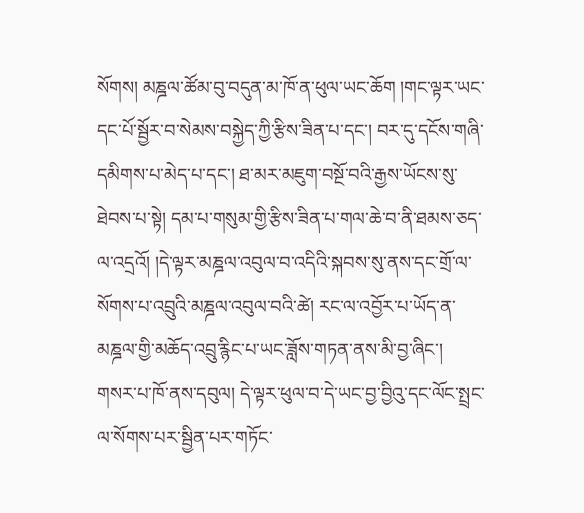སོགས། མཎྜལ་ཚོམ་བུ་བདུན་མ་ཁོ་ན་ཕུལ་ཡང་ཆོག །གང་ལྟར་ཡང་དང་པོ་སྦྱོར་བ་སེམས་བསྐྱེད་ཀྱི་རྩིས་ཟིན་པ་དང་། བར་དུ་དངོས་གཞི་དམིགས་པ་མེད་པ་དང་། ཐ་མར་མཇུག་བསྔོ་བའི་རྒྱས་ཡོངས་སུ་ཐེབས་པ་སྟེ། དམ་པ་གསུམ་གྱི་རྩིས་ཟིན་པ་གལ་ཆེ་བ་ནི་ཐམས་ཅད་ལ་འདྲའོ། །དེ་ལྟར་མཎྜལ་འབུལ་བ་འདིའི་སྐབས་སུ་ནས་དང་གྲོ་ལ་སོགས་པ་འབྲུའི་མཎྜལ་འབུལ་བའི་ཚེ། རང་ལ་འབྱོར་པ་ཡོད་ན་མཎྜལ་གྱི་མཆོད་འབྲུ་རྙིང་པ་ཡང་ཟློས་གཏན་ནས་མི་བྱ་ཞིང་། གསར་པ་ཁོ་ནས་དབུལ། དེ་ལྟར་ཕུལ་བ་དེ་ཡང་བྱ་བྱིའུ་དང་ལོང་སྤྲང་ལ་སོགས་པར་སྦྱིན་པར་གཏོང་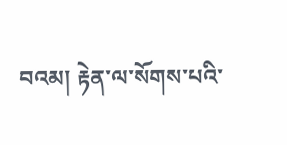བའམ། རྟེན་ལ་སོགས་པའི་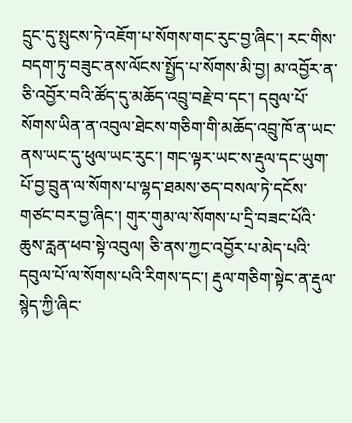དྲུང་དུ་སྤུངས་ཏེ་འཇོག་པ་སོགས་གང་རུང་བྱ་ཞིང་། རང་གིས་བདག་ཏུ་བཟུང་ནས་ལོངས་སྤྱོད་པ་སོགས་མི་བྱ། མ་འབྱོར་ན་ཅི་འབྱོར་བའི་ཚོད་དུ་མཆོད་འབྲུ་བརྗེ་བ་དང་། དབུལ་པོ་སོགས་ཡིན་ན་འབུལ་ཐེངས་གཅིག་གི་མཆོད་འབྲུ་ཁོ་ན་ཡང་ནས་ཡང་དུ་ཕུལ་ཡང་རུང་། གང་ལྟར་ཡང་ས་རྡུལ་དང་ཡུག་པོ་བྱ་བྲུན་ལ་སོགས་པ་ལྷད་ཐམས་ཅད་བསལ་ཏེ་དངོས་གཙང་བར་བྱ་ཞིང་། གུར་གུམ་ལ་སོགས་པ་དྲི་བཟང་པོའི་ཆུས་རླན་ཕབ་སྟེ་འབུལ། ཅི་ནས་ཀྱང་འབྱོར་པ་མེད་པའི་དབུལ་པོ་ལ་སོགས་པའི་རིགས་དང་། རྡུལ་གཅིག་སྟེང་ན་རྡུལ་སྙེད་ཀྱི་ཞིང་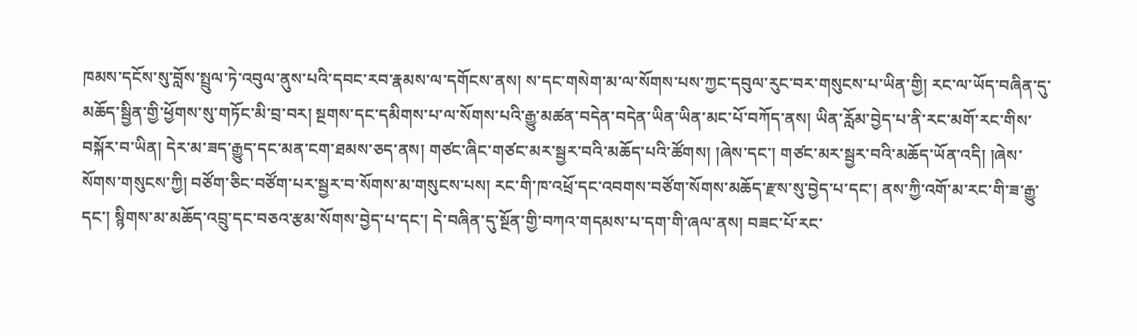ཁམས་དངོས་སུ་བློས་སྤྲུལ་ཏེ་འབུལ་ནུས་པའི་དབང་རབ་རྣམས་ལ་དགོངས་ནས། ས་དང་གསེག་མ་ལ་སོགས་པས་ཀྱང་དབུལ་རུང་བར་གསུངས་པ་ཡིན་གྱི། རང་ལ་ཡོད་བཞིན་དུ་མཆོད་སྦྱིན་གྱི་ཕྱོགས་སུ་གཏོང་མི་བྲ་བར། སྔགས་དང་དམིགས་པ་ལ་སོགས་པའི་རྒྱུ་མཚན་བདེན་བདེན་ཡིན་ཡིན་མང་པོ་བཀོད་ནས། ཡིན་རློམ་བྱེད་པ་ནི་རང་མགོ་རང་གིས་བསྐོར་བ་ཡིན། དེར་མ་ཟད་རྒྱུད་དང་མན་ངག་ཐམས་ཅད་ནས། གཙང་ཞིང་གཙང་མར་སྦྱར་བའི་མཆོད་པའི་ཚོགས། །ཞེས་དང་། གཙང་མར་སྦྱར་བའི་མཆོད་ཡོན་འདི། །ཞེས་སོགས་གསུངས་ཀྱི། བཙོག་ཅིང་བཙོག་པར་སྦྱར་བ་སོགས་མ་གསུངས་པས། རང་གི་ཁ་འཕྲོ་དང་འབགས་བཙོག་སོགས་མཆོད་རྫས་སུ་བྱེད་པ་དང་། ནས་ཀྱི་འགོ་མ་རང་གི་ཟ་རྒྱུ་དང་། སྙིགས་མ་མཆོད་འབྲུ་དང་བཅའ་རྩམ་སོགས་བྱེད་པ་དང་། དེ་བཞིན་དུ་སྔོན་གྱི་བཀའ་གདམས་པ་དག་གི་ཞལ་ནས། བཟང་པོ་རང་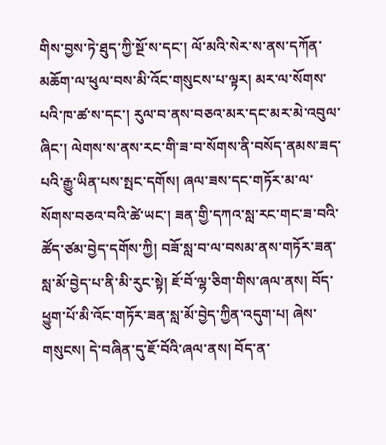གིས་བྱས་ཏེ་ཐུད་ཀྱི་སྔོ་ས་དང་། ལོ་མའི་སེར་ས་ནས་དཀོན་མཆོག་ལ་ཕུལ་བས་མི་འོང་གསུངས་པ་ལྟར། མར་ལ་སོགས་པའི་ཁ་ཚ་ས་དང་། རུལ་བ་ནས་བཅའ་མར་དང་མར་མེ་འབུལ་ཞིང་། ལེགས་ས་ནས་རང་གི་ཟ་བ་སོགས་ནི་བསོད་ནམས་ཟད་པའི་རྒྱུ་ཡིན་པས་སྤང་དགོས། ཞལ་ཟས་དང་གཏོར་མ་ལ་སོགས་བཅའ་བའི་ཚེ་ཡང་། ཟན་གྱི་དཀའ་སླ་རང་གང་ཟ་བའི་ཚོད་ཙམ་བྱེད་དགོས་ཀྱི། བཟོ་སླ་བ་ལ་བསམ་ནས་གཏོར་ཟན་སླ་མོ་བྱེད་པ་ནི་མི་རུང་སྟེ། ཇོ་བོ་ལྷ་ཅིག་གིས་ཞལ་ནས། བོད་ཕྱུག་པོ་མི་འོང་གཏོར་ཟན་སླ་མོ་བྱེད་ཀྱིན་འདུག་པ། ཞེས་གསུངས། དེ་བཞིན་དུ་ཇོ་བོའི་ཞལ་ནས། བོད་ན་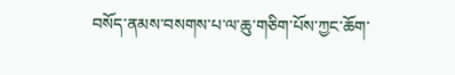བསོད་ནམས་བསགས་པ་ལ་ཆུ་གཅིག་པོས་ཀྱང་ཆོག་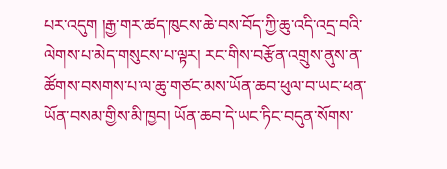པར་འདུག །རྒྱ་གར་ཚད་ཁུངས་ཆེ་བས་བོད་ཀྱི་ཆུ་འདི་འདྲ་བའི་ལེགས་པ་མེད་གསུངས་པ་ལྟར། རང་གིས་བརྩོན་འགྲུས་ནུས་ན་ཚོགས་བསགས་པ་ལ་ཆུ་གཙང་མས་ཡོན་ཆབ་ཕུལ་བ་ཡང་ཕན་ཡོན་བསམ་གྱིས་མི་ཁྱབ། ཡོན་ཆབ་དེ་ཡང་ཏིང་བདུན་སོགས་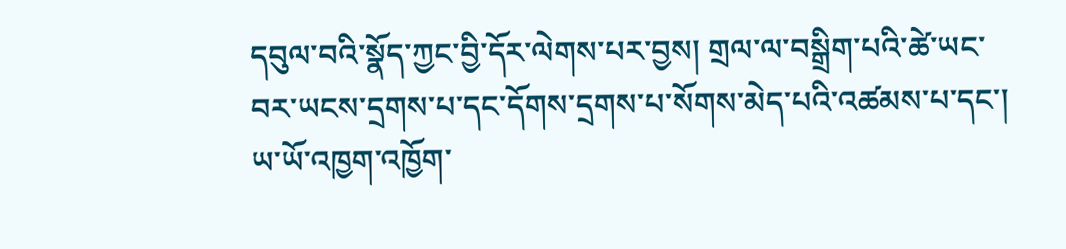དབུལ་བའི་སྣོད་ཀྱང་བྱི་དོར་ལེགས་པར་བྱས། གྲལ་ལ་བསྒྲིག་པའི་ཚེ་ཡང་བར་ཡངས་དྲགས་པ་དང་དོགས་དྲགས་པ་སོགས་མེད་པའི་འཚམས་པ་དང་། ཡ་ཡོ་འཁྱག་འཁྱོག་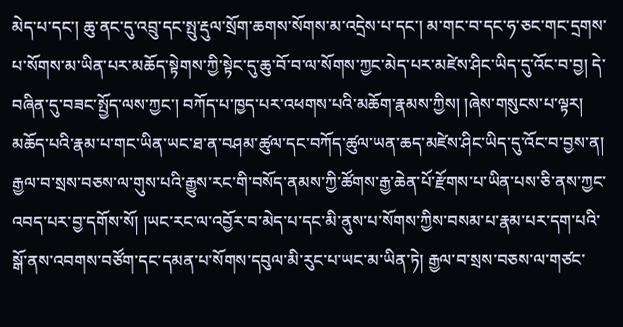མེད་པ་དང་། ཆུ་ནང་དུ་འབྲུ་དང་སྤུ་རྡུལ་སྲོག་ཆགས་སོགས་མ་འདྲེས་པ་དང་། མ་གང་བ་དང་ཧ་ཅང་གང་དྲགས་པ་སོགས་མ་ཡིན་པར་མཆོད་སྟེགས་ཀྱི་སྟེང་དུ་ཆུ་བོ་བ་ལ་སོགས་ཀྱང་མེད་པར་མཛེས་ཤིང་ཡིད་དུ་འོང་བ་བྱ། དེ་བཞིན་དུ་བཟང་སྤྱོད་ལས་ཀྱང་། བཀོད་པ་ཁྱད་པར་འཕགས་པའི་མཆོག་རྣམས་ཀྱིས། །ཞེས་གསུངས་པ་ལྟར། མཆོད་པའི་རྣམ་པ་གང་ཡིན་ཡང་ཐ་ན་བཤམ་ཚུལ་དང་བཀོད་ཚུལ་ཡན་ཆད་མཛེས་ཤིང་ཡིད་དུ་འོང་བ་བྱས་ན། རྒྱལ་བ་སྲས་བཅས་ལ་གུས་པའི་རྒྱུས་རང་གི་བསོད་ནམས་ཀྱི་ཚོགས་རྒྱ་ཆེན་པོ་རྫོགས་པ་ཡིན་པས་ཅི་ནས་ཀྱང་འབད་པར་བྱ་དགོས་སོ། །ཡང་རང་ལ་འབྱོར་བ་མེད་པ་དང་མི་ནུས་པ་སོགས་ཀྱིས་བསམ་པ་རྣམ་པར་དག་པའི་སྒོ་ནས་འབགས་བཙོག་དང་དམན་པ་སོགས་དབུལ་མི་རུང་པ་ཡང་མ་ཡིན་ཏེ། རྒྱལ་བ་སྲས་བཅས་ལ་གཙང་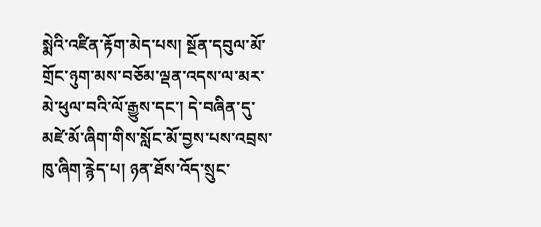སྨེའི་འཛིན་རྟོག་མེད་པས། སྔོན་དབུལ་མོ་གྲོང་ཉུག་མས་བཅོམ་ལྡན་འདས་ལ་མར་མེ་ཕུལ་བའི་ལོ་རྒྱུས་དང་། དེ་བཞིན་དུ་མཛེ་མོ་ཞིག་གིས་སློང་མོ་བྱས་པས་འབྲས་ཁུ་ཞིག་རྙེད་པ། ཉན་ཐོས་འོད་སྲུང་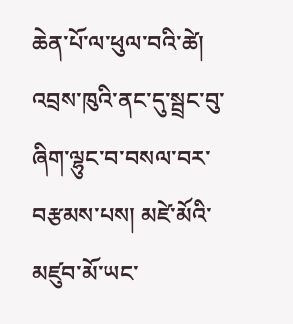ཆེན་པོ་ལ་ཕུལ་བའི་ཚེ། འབྲས་ཁུའི་ནང་དུ་སྦྲང་བུ་ཞིག་ལྷུང་བ་བསལ་བར་བརྩམས་པས། མཛེ་མོའི་མཛུབ་མོ་ཡང་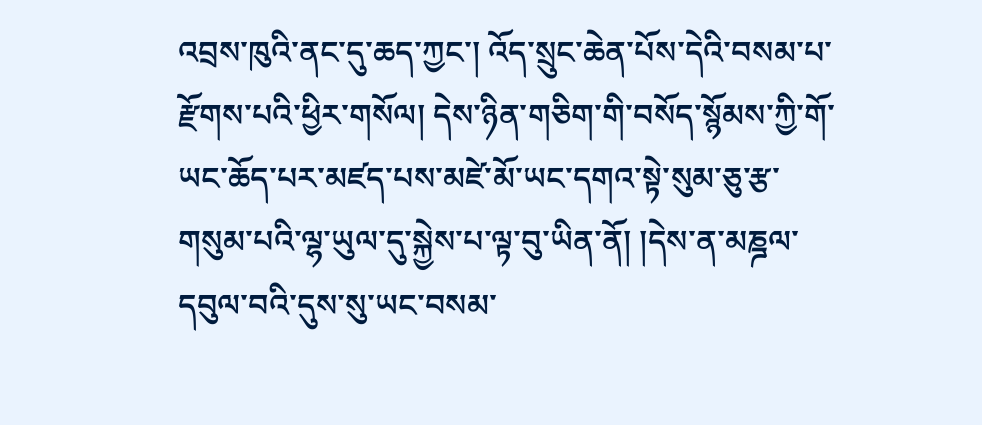འབྲས་ཁུའི་ནང་དུ་ཆད་ཀྱང་། འོད་སྲུང་ཆེན་པོས་དེའི་བསམ་པ་རྫོགས་པའི་ཕྱིར་གསོལ། དེས་ཉིན་གཅིག་གི་བསོད་སྙོམས་ཀྱི་གོ་ཡང་ཆོད་པར་མཛད་པས་མཛེ་མོ་ཡང་དགའ་སྟེ་སུམ་ཅུ་རྩ་གསུམ་པའི་ལྷ་ཡུལ་དུ་སྐྱེས་པ་ལྟ་བུ་ཡིན་ནོ། །དེས་ན་མཎྜལ་དབུལ་བའི་དུས་སུ་ཡང་བསམ་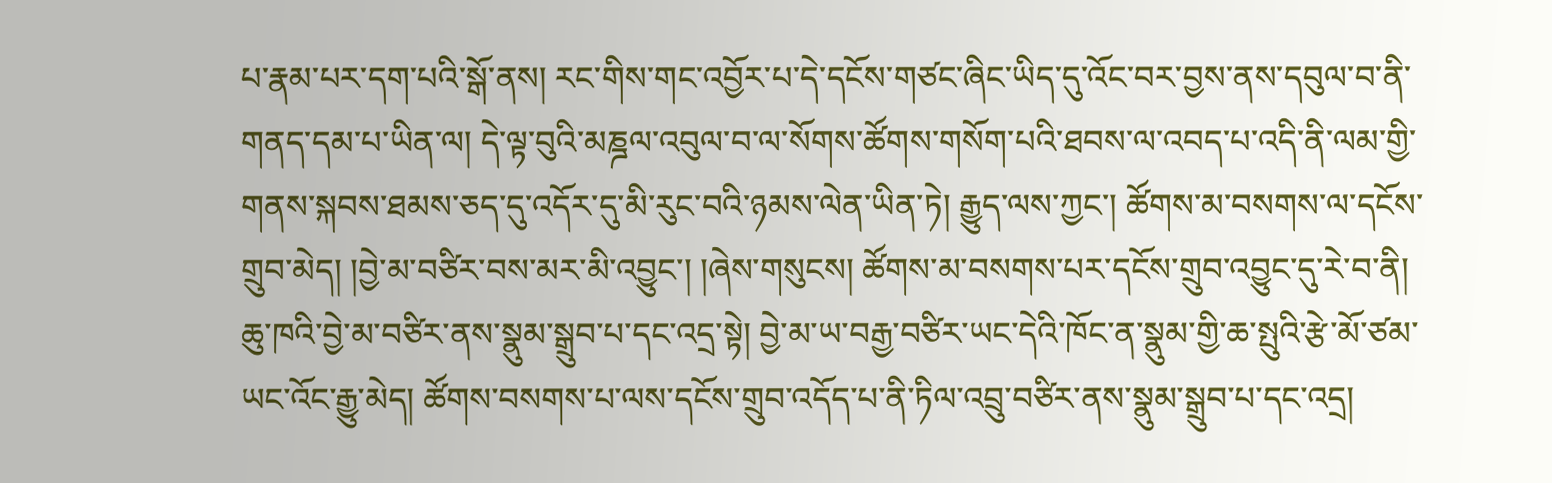པ་རྣམ་པར་དག་པའི་སྒོ་ནས། རང་གིས་གང་འབྱོར་པ་དེ་དངོས་གཙང་ཞིང་ཡིད་དུ་འོང་བར་བྱས་ནས་དབུལ་བ་ནི་གནད་དམ་པ་ཡིན་ལ། དེ་ལྟ་བུའི་མཎྜལ་འབུལ་བ་ལ་སོགས་ཚོགས་གསོག་པའི་ཐབས་ལ་འབད་པ་འདི་ནི་ལམ་གྱི་གནས་སྐབས་ཐམས་ཅད་དུ་འདོར་དུ་མི་རུང་བའི་ཉམས་ལེན་ཡིན་ཏེ། རྒྱུད་ལས་ཀྱང་། ཚོགས་མ་བསགས་ལ་དངོས་གྲུབ་མེད། །བྱེ་མ་བཙིར་བས་མར་མི་འབྱུང་། །ཞེས་གསུངས། ཚོགས་མ་བསགས་པར་དངོས་གྲུབ་འབྱུང་དུ་རེ་བ་ནི། ཆུ་ཁའི་བྱེ་མ་བཙིར་ནས་སྣུམ་སྒྲུབ་པ་དང་འདྲ་སྟེ། བྱེ་མ་ཡ་བརྒྱ་བཙིར་ཡང་དེའི་ཁོང་ན་སྣུམ་གྱི་ཆ་སྤུའི་རྩེ་མོ་ཙམ་ཡང་འོང་རྒྱུ་མེད། ཚོགས་བསགས་པ་ལས་དངོས་གྲུབ་འདོད་པ་ནི་ཏིལ་འབྲུ་བཙིར་ནས་སྣུམ་སྒྲུབ་པ་དང་འདྲ།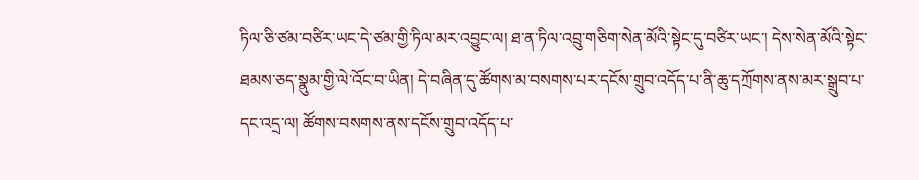ཏིལ་ཅི་ཙམ་བཙིར་ཡང་དེ་ཙམ་གྱི་ཏིལ་མར་འབྱུང་ལ། ཐ་ན་ཏིལ་འབྲུ་གཅིག་སེན་མོའི་སྟེང་དུ་བཙིར་ཡང་། དེས་སེན་མོའི་སྟེང་ཐམས་ཅད་སྣུམ་གྱི་ལེ་འོང་བ་ཡིན། དེ་བཞིན་དུ་ཚོགས་མ་བསགས་པར་དངོས་གྲུབ་འདོད་པ་ནི་ཆུ་དཀྲོགས་ནས་མར་སྒྲུབ་པ་དང་འདྲ་ལ། ཚོགས་བསགས་ནས་དངོས་གྲུབ་འདོད་པ་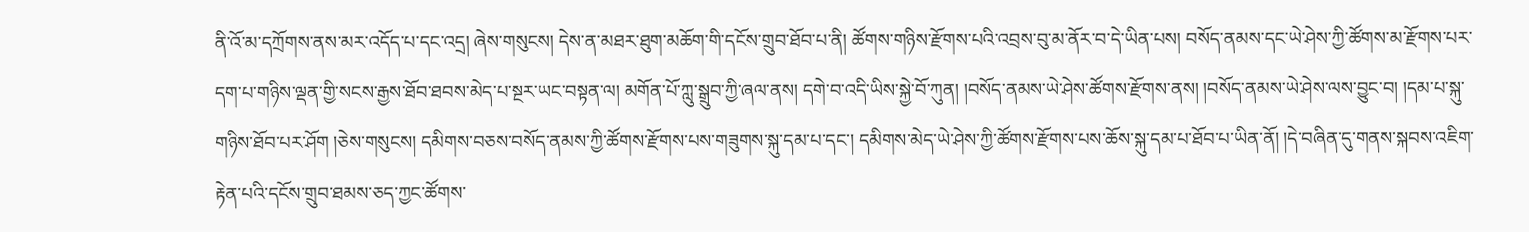ནི་འོ་མ་དཀྲོགས་ནས་མར་འདོད་པ་དང་འདྲ། ཞེས་གསུངས། དེས་ན་མཐར་ཐུག་མཆོག་གི་དངོས་གྲུབ་ཐོབ་པ་ནི། ཚོགས་གཉིས་རྫོགས་པའི་འབྲས་བུ་མ་ནོར་བ་དེ་ཡིན་པས། བསོད་ནམས་དང་ཡེ་ཤེས་ཀྱི་ཚོགས་མ་རྫོགས་པར་དག་པ་གཉིས་ལྡན་གྱི་སངས་རྒྱས་ཐོབ་ཐབས་མེད་པ་སྔར་ཡང་བསྟན་ལ། མགོན་པོ་ཀླུ་སྒྲུབ་ཀྱི་ཞལ་ནས། དགེ་བ་འདི་ཡིས་སྐྱེ་བོ་ཀུན། །བསོད་ནམས་ཡེ་ཤེས་ཚོགས་རྫོགས་ནས། །བསོད་ནམས་ཡེ་ཤེས་ལས་བྱུང་བ། །དམ་པ་སྐུ་གཉིས་ཐོབ་པར་ཤོག །ཅེས་གསུངས། དམིགས་བཅས་བསོད་ནམས་ཀྱི་ཚོགས་རྫོགས་པས་གཟུགས་སྐུ་དམ་པ་དང་། དམིགས་མེད་ཡེ་ཤེས་ཀྱི་ཚོགས་རྫོགས་པས་ཆོས་སྐུ་དམ་པ་ཐོབ་པ་ཡིན་ནོ། །དེ་བཞིན་དུ་གནས་སྐབས་འཇིག་རྟེན་པའི་དངོས་གྲུབ་ཐམས་ཅད་ཀྱང་ཚོགས་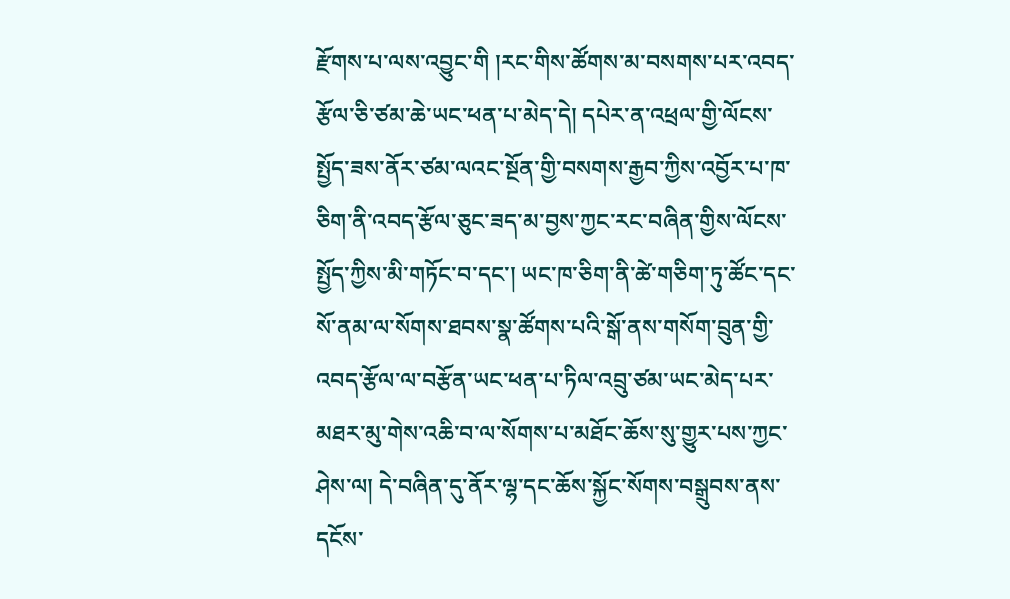རྫོགས་པ་ལས་འབྱུང་གི །རང་གིས་ཚོགས་མ་བསགས་པར་འབད་རྩོལ་ཅི་ཙམ་ཆེ་ཡང་ཕན་པ་མེད་དེ། དཔེར་ན་འཕྲལ་གྱི་ལོངས་སྤྱོད་ཟས་ནོར་ཙམ་ལའང་སྔོན་གྱི་བསགས་རྒྱབ་ཀྱིས་འབྱོར་པ་ཁ་ཅིག་ནི་འབད་རྩོལ་ཅུང་ཟད་མ་བྱས་ཀྱང་རང་བཞིན་གྱིས་ལོངས་སྤྱོད་ཀྱིས་མི་གཏོང་བ་དང་། ཡང་ཁ་ཅིག་ནི་ཚེ་གཅིག་ཏུ་ཚོང་དང་སོ་ནམ་ལ་སོགས་ཐབས་སྣ་ཚོགས་པའི་སྒོ་ནས་གསོག་བྲུན་གྱི་འབད་རྩོལ་ལ་བརྩོན་ཡང་ཕན་པ་ཏིལ་འབྲུ་ཙམ་ཡང་མེད་པར་མཐར་མུ་གེས་འཆི་བ་ལ་སོགས་པ་མཐོང་ཆོས་སུ་གྱུར་པས་ཀྱང་ཤེས་ལ། དེ་བཞིན་དུ་ནོར་ལྷ་དང་ཆོས་སྐྱོང་སོགས་བསྒྲུབས་ནས་དངོས་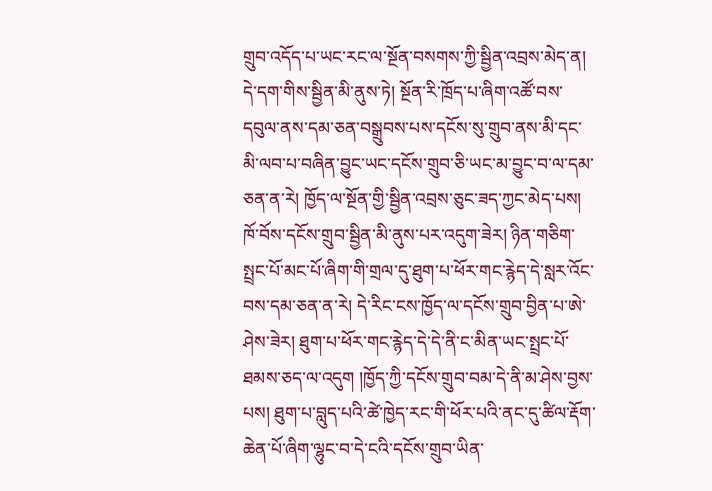གྲུབ་འདོད་པ་ཡང་རང་ལ་སྔོན་བསགས་ཀྱི་སྦྱིན་འབྲས་མེད་ན། དེ་དག་གིས་སྦྱིན་མི་ནུས་ཏེ། སྔོན་རི་ཁྲོད་པ་ཞིག་འཚོ་བས་དབུལ་ནས་དམ་ཅན་བསྒྲུབས་པས་དངོས་སུ་གྲུབ་ནས་མི་དང་མི་ལབ་པ་བཞིན་བྱུང་ཡང་དངོས་གྲུབ་ཅི་ཡང་མ་བྱུང་བ་ལ་དམ་ཅན་ན་རེ། ཁྱོད་ལ་སྔོན་གྱི་སྦྱིན་འབྲས་ཅུང་ཟད་ཀྱང་མེད་པས། ཁོ་བོས་དངོས་གྲུབ་སྦྱིན་མི་ནུས་པར་འདུག་ཟེར། ཉིན་གཅིག་སྤྲང་པོ་མང་པོ་ཞིག་གི་གྲལ་དུ་ཐུག་པ་ཕོར་གང་རྙེད་དེ་སླར་འོང་བས་དམ་ཅན་ན་རེ། དེ་རིང་ངས་ཁྱོད་ལ་དངོས་གྲུབ་བྱིན་པ་ཨེ་ཤེས་ཟེར། ཐུག་པ་ཕོར་གང་རྙེད་དེ་དེ་ནི་ང་མིན་ཡང་སྤྲང་པོ་ཐམས་ཅད་ལ་འདུག །ཁྱོད་ཀྱི་དངོས་གྲུབ་བམ་དེ་ནི་མ་ཤེས་བྱས་པས། ཐུག་པ་བླུད་པའི་ཚེ་ཁྱེད་རང་གི་ཕོར་པའི་ནང་དུ་ཚིལ་རྡོག་ཆེན་པོ་ཞིག་ལྷུང་བ་དེ་ངའི་དངོས་གྲུབ་ཡིན་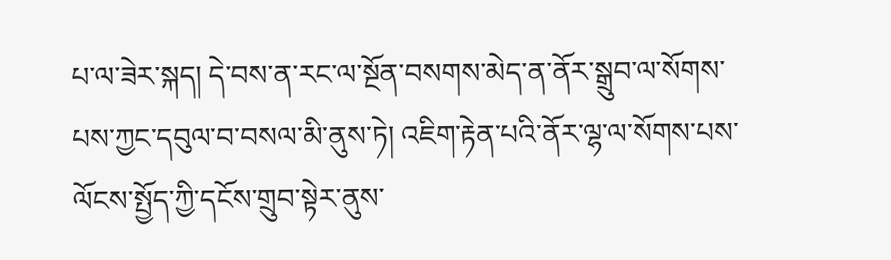པ་ལ་ཟེར་སྐད། དེ་བས་ན་རང་ལ་སྔོན་བསགས་མེད་ན་ནོར་སྒྲུབ་ལ་སོགས་པས་ཀྱང་དབུལ་བ་བསལ་མི་ནུས་ཏེ། འཇིག་རྟེན་པའི་ནོར་ལྷ་ལ་སོགས་པས་ལོངས་སྤྱོད་ཀྱི་དངོས་གྲུབ་སྟེར་ནུས་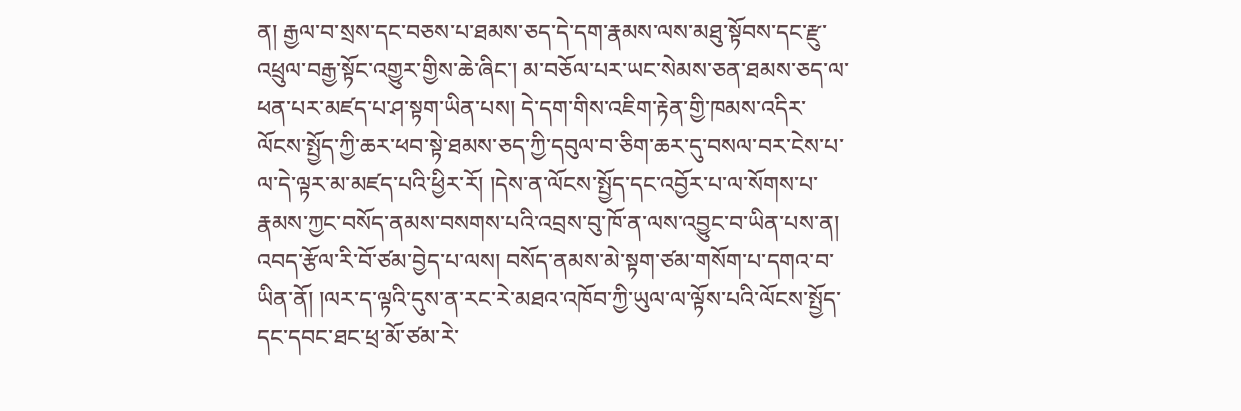ན། རྒྱལ་བ་སྲས་དང་བཅས་པ་ཐམས་ཅད་དེ་དག་རྣམས་ལས་མཐུ་སྟོབས་དང་རྫུ་འཕྲུལ་བརྒྱ་སྟོང་འགྱུར་གྱིས་ཆེ་ཞིང་། མ་བཅོལ་པར་ཡང་སེམས་ཅན་ཐམས་ཅད་ལ་ཕན་པར་མཛད་པ་ཤ་སྟག་ཡིན་པས། དེ་དག་གིས་འཇིག་རྟེན་གྱི་ཁམས་འདིར་ལོངས་སྤྱོད་ཀྱི་ཆར་ཕབ་སྟེ་ཐམས་ཅད་ཀྱི་དབུལ་བ་ཅིག་ཆར་དུ་བསལ་བར་ངེས་པ་ལ་དེ་ལྟར་མ་མཛད་པའི་ཕྱིར་རོ། །དེས་ན་ལོངས་སྤྱོད་དང་འབྱོར་པ་ལ་སོགས་པ་རྣམས་ཀྱང་བསོད་ནམས་བསགས་པའི་འབྲས་བུ་ཁོ་ན་ལས་འབྱུང་བ་ཡིན་པས་ན། འབད་རྩོལ་རི་བོ་ཙམ་བྱེད་པ་ལས། བསོད་ནམས་མེ་སྟག་ཙམ་གསོག་པ་དགའ་བ་ཡིན་ནོ། །ལར་ད་ལྟའི་དུས་ན་རང་རེ་མཐའ་འཁོབ་ཀྱི་ཡུལ་ལ་ལྟོས་པའི་ལོངས་སྤྱོད་དང་དབང་ཐང་ཕྲ་མོ་ཙམ་རེ་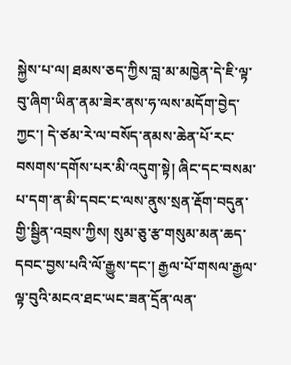སྐྱེས་པ་ལ། ཐམས་ཅད་ཀྱིས་བླ་མ་མཁྱེན་དེ་ཇི་ལྟ་བུ་ཞིག་ཡིན་ནམ་ཟེར་ནས་ཧ་ལས་མདོག་བྱེད་ཀྱང་། དེ་ཙམ་རེ་ལ་བསོད་ནམས་ཆེན་པོ་རང་བསགས་དགོས་པར་མི་འདུག་སྟེ། ཞིང་དང་བསམ་པ་དག་ན་མི་དབང་ང་ལས་ནུས་སྲན་རྡོག་བདུན་གྱི་སྦྱིན་འབྲས་ཀྱིས། སུམ་ཅུ་རྩ་གསུམ་མན་ཆད་དབང་བྱས་པའི་ལོ་རྒྱུས་དང་། རྒྱལ་པོ་གསལ་རྒྱལ་ལྟ་བུའི་མངའ་ཐང་ཡང་ཟན་དྲོན་ལན་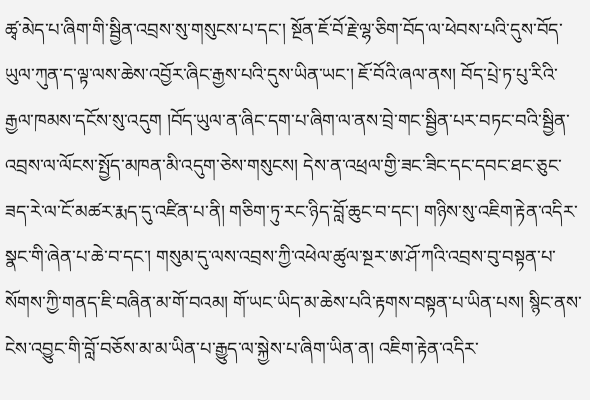ཚྭ་མེད་པ་ཞིག་གི་སྦྱིན་འབྲས་སུ་གསུངས་པ་དང་། སྔོན་ཇོ་བོ་རྗེ་ལྷ་ཅིག་བོད་ལ་ཕེབས་པའི་དུས་བོད་ཡུལ་ཀུན་ད་ལྟ་ལས་ཆེས་འབྱོར་ཞིང་རྒྱས་པའི་དུས་ཡིན་ཡང་། ཇོ་བོའི་ཞལ་ནས། བོད་པྲེ་ཏ་པུ་རིའི་རྒྱལ་ཁམས་དངོས་སུ་འདུག །བོད་ཡུལ་ན་ཞིང་དག་པ་ཞིག་ལ་ནས་བྲེ་གང་སྦྱིན་པར་བཏང་བའི་སྦྱིན་འབྲས་ལ་ལོངས་སྤྱོད་མཁན་མི་འདུག་ཅེས་གསུངས། དེས་ན་འཕྲལ་གྱི་ཟང་ཟིང་དང་དབང་ཐང་ཅུང་ཟད་རེ་ལ་ངོ་མཚར་རྨད་དུ་འཛིན་པ་ནི། གཅིག་ཏུ་རང་ཉིད་བློ་ཆུང་བ་དང་། གཉིས་སུ་འཇིག་རྟེན་འདིར་སྣང་གི་ཞེན་པ་ཆེ་བ་དང་། གསུམ་དུ་ལས་འབྲས་ཀྱི་འཕེལ་ཚུལ་སྔར་ཨ་ཤོ་ཀའི་འབྲས་བུ་བསྟན་པ་སོགས་ཀྱི་གནད་ཇི་བཞིན་མ་གོ་བའམ། གོ་ཡང་ཡིད་མ་ཆེས་པའི་རྟགས་བསྟན་པ་ཡིན་པས། སྙིང་ནས་ངེས་འབྱུང་གི་བློ་བཅོས་མ་མ་ཡིན་པ་རྒྱུད་ལ་སྐྱེས་པ་ཞིག་ཡིན་ན། འཇིག་རྟེན་འདིར་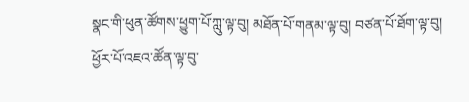སྣང་གི་ཕུན་ཚོགས་ཕྱུག་པོ་ཀླུ་ལྟ་བུ། མཐོན་པོ་གནམ་ལྟ་བུ། བཙན་པོ་ཐོག་ལྟ་བུ། ཕྱོར་པོ་འཇའ་ཚོན་ལྟ་བུ་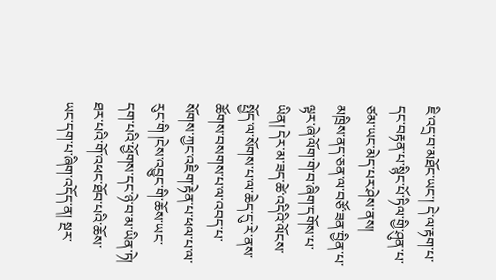ཇི་འདྲ་བ་མཐོང་ཡང་། དེ་ལ་རྟག་པ་དང་བརྟན་པ་སྙིང་པོ་ཏིལ་གྱི་ཤུན་པ་ཙམ་ཡང་མེད་པར་ཤེས་ནས། མཁྲིས་ནད་ཅན་ལ་བཙོ་ཟན་བྱིན་པ་ལྟར་ཞེ་ལོག་གེ་བ་ཞིག་དགོས་པ་ཡིན། དེར་མ་ཟད་ཚེ་འདིའི་ལོངས་སྤྱོད་ལ་སོགས་པ་ལ་ཆེད་དུ་རེ་ནས་ཚོགས་བསགས་པ་ལ་འབད་པ་སོགས་ཀྱང་འཇིག་རྟེན་པ་ཕལ་པ་ལ་རུང་གི །ངེས་འབྱུང་གི་ཆོས་ཡང་དག་པའི་ཕྱོགས་དང་ཉེ་བ་མ་ཡིན་ཏེ། ཐར་པའི་གོ་འཕང་ཐོབ་པའི་ཆོས་ཡང་དག་པ་ཞིག་འདོད་ན། སྔར་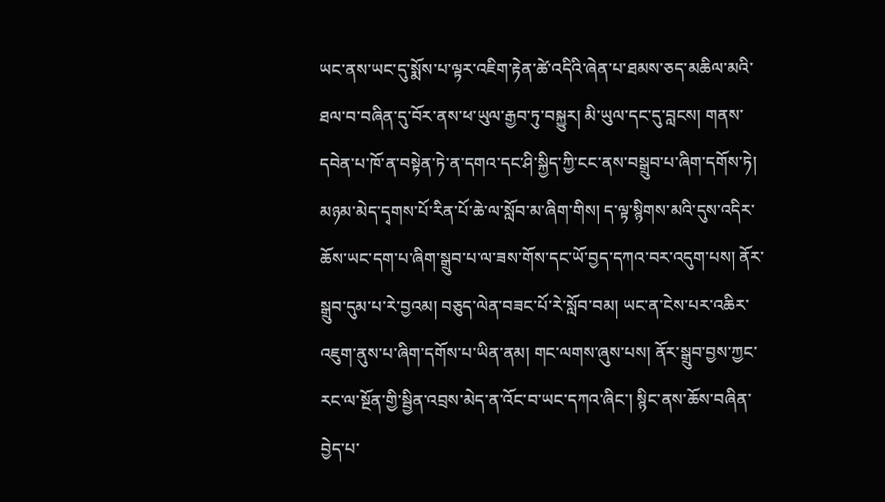ཡང་ནས་ཡང་དུ་སྨོས་པ་ལྟར་འཇིག་རྟེན་ཚེ་འདིའི་ཞེན་པ་ཐམས་ཅད་མཆིལ་མའི་ཐལ་བ་བཞིན་དུ་བོར་ནས་ཕ་ཡུལ་རྒྱབ་ཏུ་བསྐྱུར། མི་ཡུལ་དང་དུ་བླངས། གནས་དབེན་པ་ཁོ་ན་བསྟེན་ཏེ་ན་དགའ་དང་ཤི་སྐྱིད་ཀྱི་ངང་ནས་བསྒྲུབ་པ་ཞིག་དགོས་ཏེ། མཉམ་མེད་དྭགས་པོ་རིན་པོ་ཆེ་ལ་སློབ་མ་ཞིག་གིས། ད་ལྟ་སྙིགས་མའི་དུས་འདིར་ཆོས་ཡང་དག་པ་ཞིག་སྒྲུབ་པ་ལ་ཟས་གོས་དང་ཡོ་བྱད་དཀའ་བར་འདུག་པས། ནོར་སྒྲུབ་དུམ་པ་རེ་བྱའམ། བཅུད་ལེན་བཟང་པོ་རེ་སློབ་བམ། ཡང་ན་ངེས་པར་འཆིར་འཇུག་ནུས་པ་ཞིག་དགོས་པ་ཡིན་ནམ། གང་ལགས་ཞུས་པས། ནོར་སྒྲུབ་བྱས་ཀྱང་རང་ལ་སྔོན་གྱི་སྦྱིན་འབྲས་མེད་ན་འོང་བ་ཡང་དཀའ་ཞིང་། སྙིང་ནས་ཆོས་བཞིན་བྱེད་པ་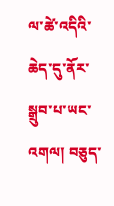ལ་ཚེ་འདིའི་ཆེད་དུ་ནོར་སྒྲུབ་པ་ཡང་འགལ། བཅུད་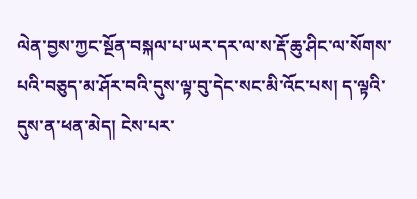ལེན་བྱས་ཀྱང་སྔོན་བསྐལ་པ་ཡར་དར་ལ་ས་རྡོ་ཆུ་ཤིང་ལ་སོགས་པའི་བཅུད་མ་ཤོར་བའི་དུས་ལྟ་བུ་དེང་སང་མི་འོང་པས། ད་ལྟའི་དུས་ན་ཕན་མེད། ངེས་པར་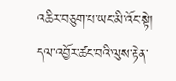འཆིར་བཅུག་པ་ཡང་མི་འོང་སྟེ། དལ་འབྱོར་ཚང་བའི་ལུས་རྟེན་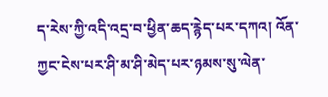ད་རེས་ཀྱི་འདི་འདྲ་བ་ཕྱིན་ཆད་རྙེད་པར་དཀའ། འོན་ཀྱང་ངེས་པར་ཤི་མ་ཤི་མེད་པར་ཉམས་སུ་ལེན་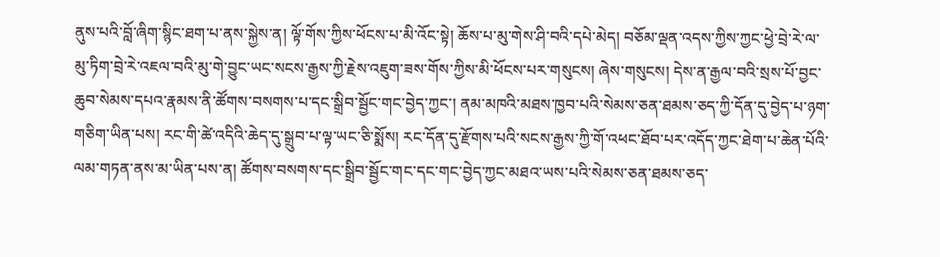ནུས་པའི་བློ་ཞིག་སྙིང་ཐག་པ་ནས་སྐྱེས་ན། ལྟོ་གོས་ཀྱིས་ཕོངས་པ་མི་འོང་སྟེ། ཆོས་པ་མུ་གེས་ཤི་བའི་དཔེ་མེད། བཅོམ་ལྡན་འདས་ཀྱིས་ཀྱང་ཕྱེ་བྲེ་རེ་ལ་མུ་ཏིག་བྲེ་རེ་འཇལ་བའི་མུ་གེ་བྱུང་ཡང་སངས་རྒྱས་ཀྱི་རྗེས་འཇུག་ཟས་གོས་ཀྱིས་མི་ཕོངས་པར་གསུངས། ཞེས་གསུངས། དེས་ན་རྒྱལ་བའི་སྲས་པོ་བྱང་ཆུབ་སེམས་དཔའ་རྣམས་ནི་ཚོགས་བསགས་པ་དང་སྒྲིབ་སྦྱོང་གང་བྱེད་ཀྱང་། ནམ་མཁའི་མཐས་ཁྱབ་པའི་སེམས་ཅན་ཐམས་ཅད་ཀྱི་དོན་དུ་བྱེད་པ་ཉག་གཅིག་ཡིན་པས། རང་གི་ཚེ་འདིའི་ཆེད་དུ་སྒྲུབ་པ་ལྟ་ཡང་ཅི་སྨོས། རང་དོན་དུ་རྫོགས་པའི་སངས་རྒྱས་ཀྱི་གོ་འཕང་ཐོབ་པར་འདོད་ཀྱང་ཐེག་པ་ཆེན་པོའི་ལམ་གཏན་ནས་མ་ཡིན་པས་ན། ཚོགས་བསགས་དང་སྒྲིབ་སྦྱོང་གང་དང་གང་བྱེད་ཀྱང་མཐའ་ཡས་པའི་སེམས་ཅན་ཐམས་ཅད་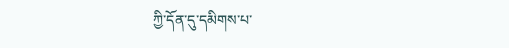ཀྱི་དོན་དུ་དམིགས་པ་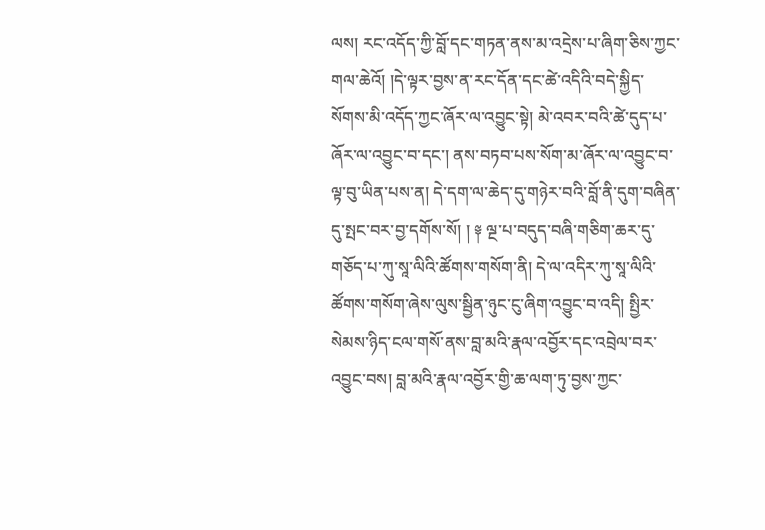ལས། རང་འདོད་ཀྱི་བློ་དང་གཏན་ནས་མ་འདྲེས་པ་ཞིག་ཅིས་ཀྱང་གལ་ཆེའོ། །དེ་ལྟར་བྱས་ན་རང་དོན་དང་ཚེ་འདིའི་བདེ་སྐྱིད་སོགས་མི་འདོད་ཀྱང་ཞོར་ལ་འབྱུང་སྟེ། མེ་འབར་བའི་ཚེ་དུད་པ་ཞོར་ལ་འབྱུང་བ་དང་། ནས་བཏབ་པས་སོག་མ་ཞོར་ལ་འབྱུང་བ་ལྟ་བུ་ཡིན་པས་ན། དེ་དག་ལ་ཆེད་དུ་གཉེར་བའི་བློ་ནི་དུག་བཞིན་དུ་སྤང་བར་བྱ་དགོས་སོ། ། ༈ ལྔ་པ་བདུད་བཞི་གཅིག་ཆར་དུ་གཅོད་པ་ཀུ་སཱ་ལིའི་ཚོགས་གསོག་ནི། དེ་ལ་འདིར་ཀུ་སཱ་ལིའི་ཚོགས་གསོག་ཞེས་ལུས་སྦྱིན་ཉུང་ངུ་ཞིག་འབྱུང་བ་འདི། སྤྱིར་སེམས་ཉིད་ངལ་གསོ་ནས་བླ་མའི་རྣལ་འབྱོར་དང་འབྲེལ་བར་འབྱུང་བས། བླ་མའི་རྣལ་འབྱོར་གྱི་ཆ་ལག་ཏུ་བྱས་ཀྱང་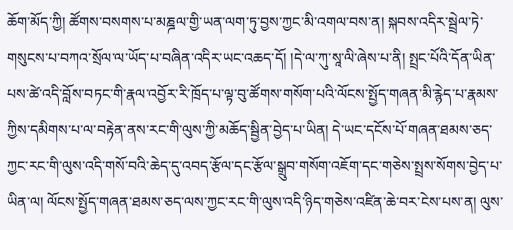ཆོག་མོད་ཀྱི། ཚོགས་བསགས་པ་མཎྜལ་གྱི་ཡན་ལག་ཏུ་བྱས་ཀྱང་མི་འགལ་བས་ན། སྐབས་འདིར་སྦྲེལ་ཏེ་གསུངས་པ་བཀའ་སྲོལ་ལ་ཡོད་པ་བཞིན་འདིར་ཡང་འཆད་དོ། །དེ་ལ་ཀུ་སཱ་ལི་ཞེས་པ་ནི། སྤྲང་པོའི་དོན་ཡིན་པས་ཚེ་འདི་བློས་བཏང་གི་རྣལ་འབྱོར་རི་ཁྲོད་པ་ལྟ་བུ་ཚོགས་གསོག་པའི་ལོངས་སྤྱོད་གཞན་མི་རྙེད་པ་རྣམས་ཀྱིས་དམིགས་པ་ལ་བརྟེན་ནས་རང་གི་ལུས་ཀྱི་མཆོད་སྦྱིན་བྱེད་པ་ཡིན། དེ་ཡང་དངོས་པོ་གཞན་ཐམས་ཅད་ཀྱང་རང་གི་ལུས་འདི་གསོ་བའི་ཆེད་དུ་འབད་རྩོལ་དང་རྩོལ་སྒྲུབ་གསོག་འཇོག་དང་གཅེས་སྤྲས་སོགས་བྱེད་པ་ཡིན་ལ། ལོངས་སྤྱོད་གཞན་ཐམས་ཅད་ལས་ཀྱང་རང་གི་ལུས་འདི་ཉིད་གཅེས་འཛིན་ཆེ་བར་ངེས་པས་ན། ལུས་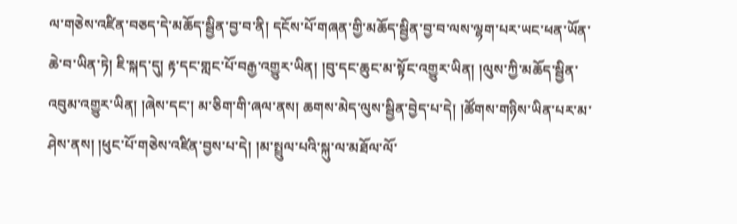ལ་གཅེས་འཛིན་བཅད་དེ་མཆོད་སྦྱིན་བྱ་བ་ནི། དངོས་པོ་གཞན་གྱི་མཆོད་སྦྱིན་བྱ་བ་ལས་ལྷག་པར་ཡང་ཕན་ཡོན་ཆེ་བ་ཡིན་ཏེ། ཇི་སྐད་དུ། རྟ་དང་གླང་པོ་བརྒྱ་འགྱུར་ཡིན། །བུ་དང་ཆུང་མ་སྟོང་འགྱུར་ཡིན། །ལུས་ཀྱི་མཆོད་སྦྱིན་འབུམ་འགྱུར་ཡིན། །ཞེས་དང་། མ་ཅིག་གི་ཞལ་ནས། ཆགས་མེད་ལུས་སྦྱིན་བྱེད་པ་དེ། །ཚོགས་གཉིས་ཡིན་པར་མ་ཤེས་ནས། །ཕུང་པོ་གཅེས་འཛིན་བྱས་པ་དེ། །མ་སྤྲུལ་པའི་སྐུ་ལ་མཐོལ་ལོ་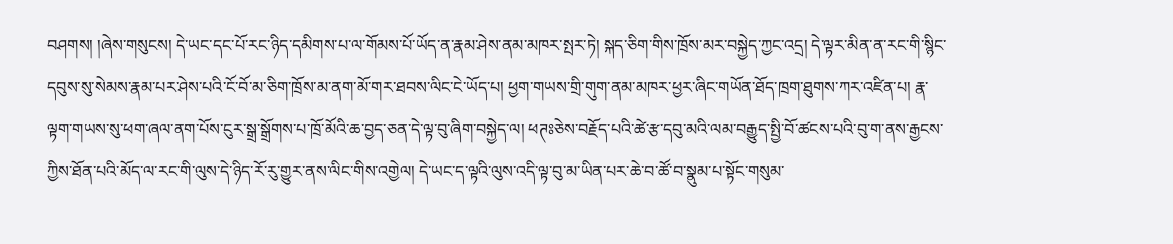བཤགས། །ཞེས་གསུངས། དེ་ཡང་དང་པོ་རང་ཉིད་དམིགས་པ་ལ་གོམས་པོ་ཡོད་ན་རྣམ་ཤེས་ནམ་མཁར་སྤར་ཏེ། སྐད་ཅིག་གིས་ཁྲོས་མར་བསྐྱེད་ཀྱང་འདྲ། དེ་ལྟར་མིན་ན་རང་གི་སྙིང་དབུས་སུ་སེམས་རྣམ་པར་ཤེས་པའི་ངོ་བོ་མ་ཅིག་ཁྲོས་མ་ནག་མོ་གར་ཐབས་ལིང་ངེ་ཡོད་པ། ཕྱག་གཡས་གྲི་གུག་ནམ་མཁར་ཕྱར་ཞིང་གཡོན་ཐོད་ཁྲག་ཐུགས་ཀར་འཛིན་པ། རྣ་ལྟག་གཡས་སུ་ཕག་ཞལ་ནག་པོས་ངུར་སྒྲ་སྒྲོགས་པ་ཁྲོ་མོའི་ཆ་བྱད་ཅན་དེ་ལྟ་བུ་ཞིག་བསྐྱེད་ལ། ཕཊཿཅེས་བརྗོད་པའི་ཚེ་རྩ་དབུ་མའི་ལམ་བརྒྱུད་སྤྱི་བོ་ཚངས་པའི་བུ་ག་ནས་རྒྱངས་ཀྱིས་ཐོན་པའི་མོད་ལ་རང་གི་ལུས་དེ་ཉིད་རོ་རུ་གྱུར་ནས་ལིང་གིས་འགྱེལ། དེ་ཡང་ད་ལྟའི་ལུས་འདི་ལྟ་བུ་མ་ཡིན་པར་ཆེ་བ་ཚོ་བ་སྣུམ་པ་སྟོང་གསུམ་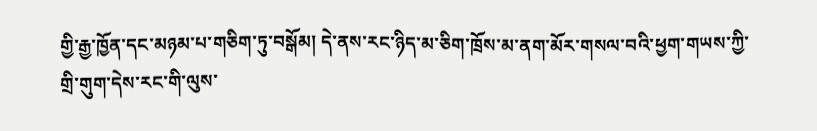གྱི་རྒྱ་ཁྱོན་དང་མཉམ་པ་གཅིག་ཏུ་བསྒོམ། དེ་ནས་རང་ཉིད་མ་ཅིག་ཁྲོས་མ་ནག་མོར་གསལ་བའི་ཕྱག་གཡས་ཀྱི་གྲི་གུག་དེས་རང་གི་ལུས་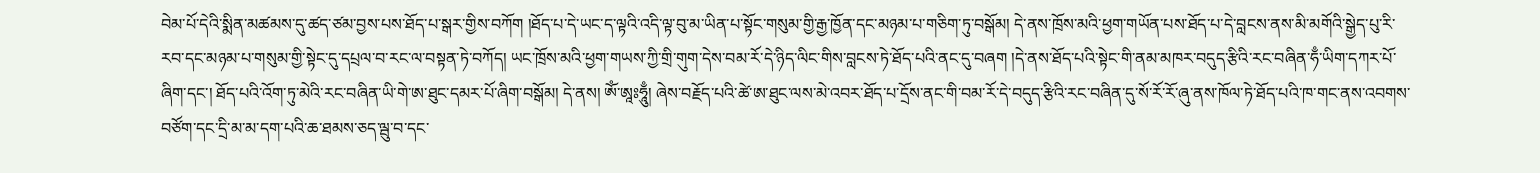བེམ་པོ་དེའི་སྨིན་མཚམས་དུ་ཚད་ཙམ་བྱས་པས་ཐོད་པ་སྒར་གྱིས་བཀོག །ཐོད་པ་དེ་ཡང་ད་ལྟའི་འདི་ལྟ་བུ་མ་ཡིན་པ་སྟོང་གསུམ་གྱི་རྒྱ་ཁྱོན་དང་མཉམ་པ་གཅིག་ཏུ་བསྒོམ། དེ་ནས་ཁྲོས་མའི་ཕྱག་གཡོན་པས་ཐོད་པ་དེ་བླངས་ནས་མི་མགོའི་སྒྱེད་པུ་རི་རབ་དང་མཉམ་པ་གསུམ་གྱི་སྟེང་དུ་དཔྲལ་བ་རང་ལ་བསྟན་ཏེ་བཀོད། ཡང་ཁྲོས་མའི་ཕྱག་གཡས་ཀྱི་གྲི་གུག་དེས་བམ་རོ་དེ་ཉིད་ལིང་གིས་བླངས་ཏེ་ཐོད་པའི་ནང་དུ་བཞག །དེ་ནས་ཐོད་པའི་སྟེང་གི་ནམ་མཁར་བདུད་རྩིའི་རང་བཞིན་ཧྃ་ཡིག་དཀར་པོ་ཞིག་དང་། ཐོད་པའི་འོག་ཏུ་མེའི་རང་བཞིན་ཡི་གེ་ཨ་ཐུང་དམར་པོ་ཞིག་བསྒོམ། དེ་ནས། ཨོཾ་ཨཱཿཧཱུྃ། ཞེས་བརྗོད་པའི་ཚེ་ཨ་ཐུང་ལས་མེ་འབར་ཐོད་པ་དྲོས་ནང་གི་བམ་རོ་དེ་བདུད་རྩིའི་རང་བཞིན་དུ་སོ་རོ་རོ་ཞུ་ནས་ཁོལ་ཏེ་ཐོད་པའི་ཁ་གང་ནས་འབགས་བཙོག་དང་དྲི་མ་མ་དག་པའི་ཆ་ཐམས་ཅད་ལྦུ་བ་དང་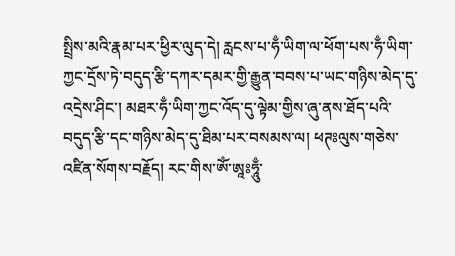སྤྲིས་མའི་རྣམ་པར་ཕྱིར་ལུད་དེ། རླངས་པ་ཧྃ་ཡིག་ལ་ཕོག་པས་ཧྃ་ཡིག་ཀྱང་དྲོས་ཏེ་བདུད་རྩི་དཀར་དམར་གྱི་རྒྱུན་བབས་པ་ཡང་གཉིས་མེད་དུ་འདྲེས་ཤིང་། མཐར་ཧྃ་ཡིག་ཀྱང་འོད་དུ་ལྟེམ་གྱིས་ཞུ་ནས་ཐོད་པའི་བདུད་རྩི་དང་གཉིས་མེད་དུ་ཐིམ་པར་བསམས་ལ། ཕཊཿལུས་གཅེས་འཛིན་སོགས་བརྗོད། རང་གིས་ཨོཾ་ཨཱཿཧཱུྃ་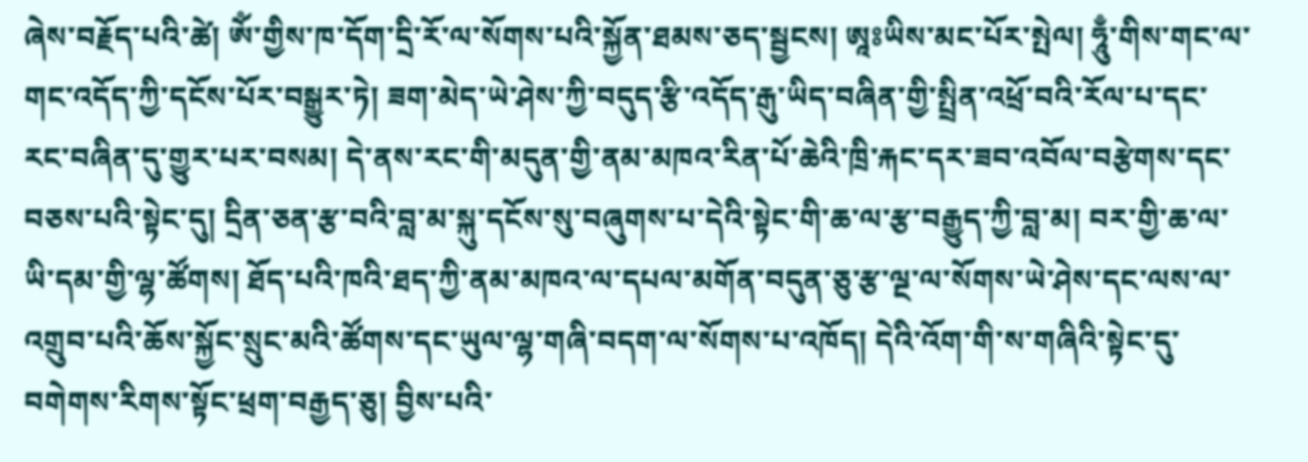ཞེས་བརྗོད་པའི་ཚེ། ཨོཾ་གྱིས་ཁ་དོག་དྲི་རོ་ལ་སོགས་པའི་སྐྱོན་ཐམས་ཅད་སྦྱངས། ཨཱཿཡིས་མང་པོར་སྤེལ། ཧཱུྃ་གིས་གང་ལ་གང་འདོད་ཀྱི་དངོས་པོར་བསྒྱུར་ཏེ། ཟག་མེད་ཡེ་ཤེས་ཀྱི་བདུད་རྩི་འདོད་རྒུ་ཡིད་བཞིན་གྱི་སྤྲིན་འཕྲོ་བའི་རོལ་པ་དང་རང་བཞིན་དུ་གྱུར་པར་བསམ། དེ་ནས་རང་གི་མདུན་གྱི་ནམ་མཁའ་རིན་པོ་ཆེའི་ཁྲི་རྐང་དར་ཟབ་འབོལ་བརྩེགས་དང་བཅས་པའི་སྟེང་དུ། དྲིན་ཅན་རྩ་བའི་བླ་མ་སྐུ་དངོས་སུ་བཞུགས་པ་དེའི་སྟེང་གི་ཆ་ལ་རྩ་བརྒྱུད་ཀྱི་བླ་མ། བར་གྱི་ཆ་ལ་ཡི་དམ་གྱི་ལྷ་ཚོགས། ཐོད་པའི་ཁའི་ཐད་ཀྱི་ནམ་མཁའ་ལ་དཔལ་མགོན་བདུན་ཅུ་རྩ་ལྔ་ལ་སོགས་ཡེ་ཤེས་དང་ལས་ལ་འགྲུབ་པའི་ཆོས་སྐྱོང་སྲུང་མའི་ཚོགས་དང་ཡུལ་ལྷ་གཞི་བདག་ལ་སོགས་པ་འཁོད། དེའི་འོག་གི་ས་གཞིའི་སྟེང་དུ་བགེགས་རིགས་སྟོང་ཕྲག་བརྒྱད་ཅུ། བྱིས་པའི་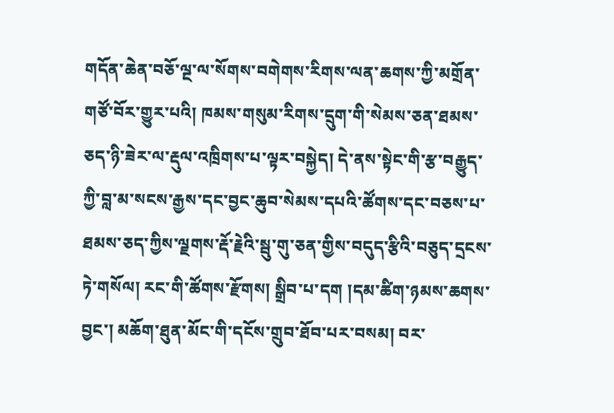གདོན་ཆེན་བཅོ་ལྔ་ལ་སོགས་བགེགས་རིགས་ལན་ཆགས་ཀྱི་མགྲོན་གཙོ་བོར་གྱུར་པའི། ཁམས་གསུམ་རིགས་དྲུག་གི་སེམས་ཅན་ཐམས་ཅད་ཉི་ཟེར་ལ་རྡུལ་འཁྲིགས་པ་ལྟར་བསྐྱེད། དེ་ནས་སྟེང་གི་རྩ་བརྒྱུད་ཀྱི་བླ་མ་སངས་རྒྱས་དང་བྱང་ཆུབ་སེམས་དཔའི་ཚོགས་དང་བཅས་པ་ཐམས་ཅད་ཀྱིས་ལྗགས་རྡོ་རྗེའི་སྦུ་གུ་ཅན་གྱིས་བདུད་རྩིའི་བཅུད་དྲངས་ཏེ་གསོལ། རང་གི་ཚོགས་རྫོགས། སྒྲིབ་པ་དག །དམ་ཚིག་ཉམས་ཆགས་བྱང་། མཆོག་ཐུན་མོང་གི་དངོས་གྲུབ་ཐོབ་པར་བསམ། བར་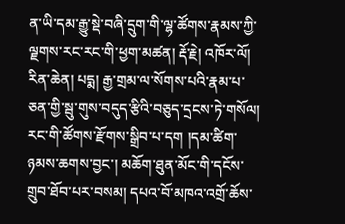ན་ཡི་དམ་རྒྱུ་སྡེ་བཞི་དྲུག་གི་ལྷ་ཚོགས་རྣམས་ཀྱི་ལྗགས་རང་རང་གི་ཕྱག་མཚན། རྡོ་རྗེ། འཁོར་ལོ། རིན་ཆེན། པདྨ། རྒྱ་གྲམ་ལ་སོགས་པའི་རྣམ་པ་ཅན་གྱི་སྦུ་གུས་བདུད་རྩིའི་བཅུད་དྲངས་ཏེ་གསོལ། རང་གི་ཚོགས་རྫོགས་སྒྲིབ་པ་དག །དམ་ཚིག་ཉམས་ཆགས་བྱང་། མཆོག་ཐུན་མོང་གི་དངོས་གྲུབ་ཐོབ་པར་བསམ། དཔའ་བོ་མཁའ་འགྲོ་ཆོས་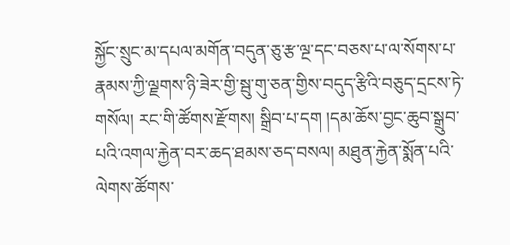སྐྱོང་སྲུང་མ་དཔལ་མགོན་བདུན་ཅུ་རྩ་ལྔ་དང་བཅས་པ་ལ་སོགས་པ་རྣམས་ཀྱི་ལྗགས་ཉི་ཟེར་གྱི་སྦུ་གུ་ཅན་གྱིས་བདུད་རྩིའི་བཅུད་དྲངས་ཏེ་གསོལ། རང་གི་ཚོགས་རྫོགས། སྒྲིབ་པ་དག །དམ་ཆོས་བྱང་ཆུབ་སྒྲུབ་པའི་འགལ་རྐྱེན་བར་ཆད་ཐམས་ཅད་བསལ། མཐུན་རྐྱེན་སྨོན་པའི་ལེགས་ཚོགས་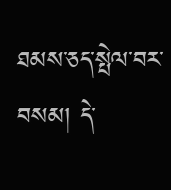ཐམས་ཅད་སྤེལ་བར་བསམ། དེ་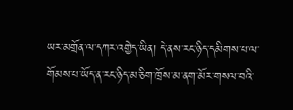ཡར་མགྲོན་ལ་དཀར་འགྱེད་ཡིན། དེ་ནས་རང་ཉིད་དམིགས་པ་ལ་གོམས་པ་ཡོད་ན་རང་ཉིད་མ་ཅིག་ཁྲོས་མ་ནག་མོར་གསལ་བའི་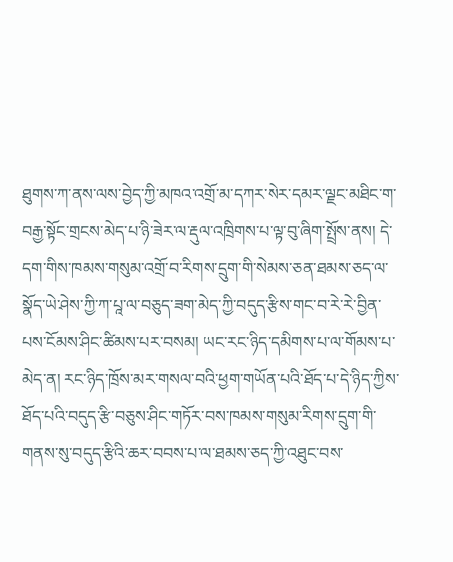ཐུགས་ཀ་ནས་ལས་བྱེད་ཀྱི་མཁའ་འགྲོ་མ་དཀར་སེར་དམར་ལྗང་མཐིང་ག་བརྒྱ་སྟོང་གྲངས་མེད་པ་ཉི་ཟེར་ལ་རྡུལ་འཁྲིགས་པ་ལྟ་བུ་ཞིག་སྤྲོས་ནས། དེ་དག་གིས་ཁམས་གསུམ་འགྲོ་བ་རིགས་དྲུག་གི་སེམས་ཅན་ཐམས་ཅད་ལ་སྣོད་ཡེ་ཤེས་ཀྱི་ཀ་པཱ་ལ་བཅུད་ཟག་མེད་ཀྱི་བདུད་རྩིས་གང་བ་རེ་རེ་བྱིན་པས་ངོམས་ཤིང་ཚིམས་པར་བསམ། ཡང་རང་ཉིད་དམིགས་པ་ལ་གོམས་པ་མེད་ན། རང་ཉིད་ཁྲོས་མར་གསལ་བའི་ཕྱག་གཡོན་པའི་ཐོད་པ་དེ་ཉིད་ཀྱིས་ཐོད་པའི་བདུད་རྩི་བཅུས་ཤིང་གཏོར་བས་ཁམས་གསུམ་རིགས་དྲུག་གི་གནས་སུ་བདུད་རྩིའི་ཆར་བབས་པ་ལ་ཐམས་ཅད་ཀྱི་འཐུང་བས་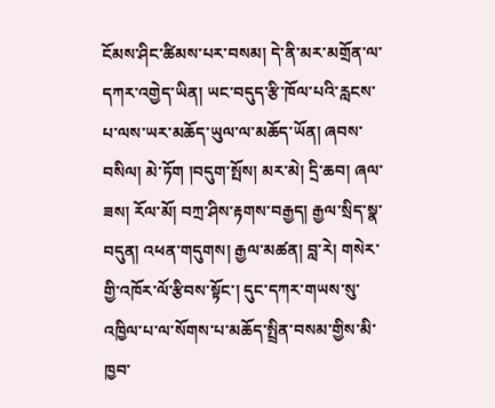ངོམས་ཤིང་ཚིམས་པར་བསམ། དེ་ནི་མར་མགྲོན་ལ་དཀར་འགྱེད་ཡིན། ཡང་བདུད་རྩི་ཁོལ་པའི་རླངས་པ་ལས་ཡར་མཆོད་ཡུལ་ལ་མཆོད་ཡོན། ཞབས་བསིལ། མེ་ཏོག །བདུག་སྤོས། མར་མེ། དྲི་ཆབ། ཞལ་ཟས། རོལ་མོ། བཀྲ་ཤིས་རྟགས་བརྒྱད། རྒྱལ་སྲིད་སྣ་བདུན། འཕན་གདུགས། རྒྱལ་མཚན། བླ་རེ། གསེར་གྱི་འཁོར་ལོ་རྩིབས་སྟོང་། དུང་དཀར་གཡས་སུ་འཁྱིལ་པ་ལ་སོགས་པ་མཆོད་སྤྲིན་བསམ་གྱིས་མི་ཁྱབ་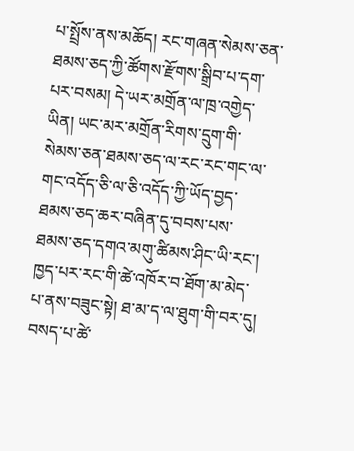པ་སྤྲོས་ནས་མཆོད། རང་གཞན་སེམས་ཅན་ཐམས་ཅད་ཀྱི་ཚོགས་རྫོགས་སྒྲིབ་པ་དག་པར་བསམ། དེ་ཡར་མགྲོན་ལ་ཁྲ་འགྱེད་ཡིན། ཡང་མར་མགྲོན་རིགས་དྲུག་གི་སེམས་ཅན་ཐམས་ཅད་ལ་རང་རང་གང་ལ་གང་འདོད་ཅི་ལ་ཅི་འདོད་ཀྱི་ཡོད་བྱད་ཐམས་ཅད་ཆར་བཞིན་དུ་བབས་པས་ཐམས་ཅད་དགའ་མགུ་ཚིམས་ཤིང་ཡི་རང་། ཁྱད་པར་རང་གི་ཚེ་འཁོར་བ་ཐོག་མ་མེད་པ་ནས་བཟུང་སྟེ། ཐ་མ་ད་ལ་ཐུག་གི་བར་དུ། བསད་པ་ཚེ་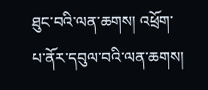ཐུང་བའི་ལན་ཆགས། འཕྲོག་པ་ནོར་དབུལ་བའི་ལན་ཆགས།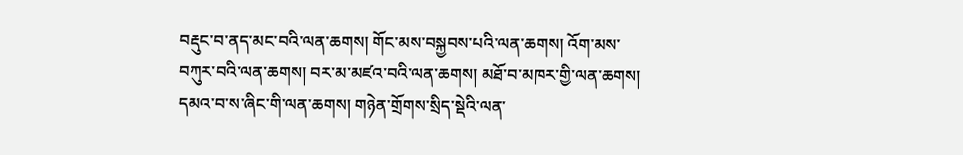བརྡུང་བ་ནད་མང་བའི་ལན་ཆགས། གོང་མས་བསྐྱབས་པའི་ལན་ཆགས། འོག་མས་བཀུར་བའི་ལན་ཆགས། བར་མ་མཛའ་བའི་ལན་ཆགས། མཐོ་བ་མཁར་གྱི་ལན་ཆགས། དམའ་བ་ས་ཞིང་གི་ལན་ཆགས། གཉེན་གྲོགས་སྲིད་སྡེའི་ལན་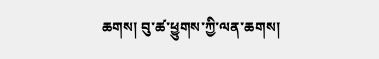ཆགས། བུ་ཚ་ཕྱུགས་ཀྱི་ལན་ཆགས།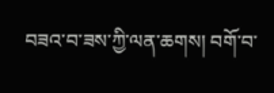བཟའ་བ་ཟས་ཀྱི་ལན་ཆགས། བགོ་བ་